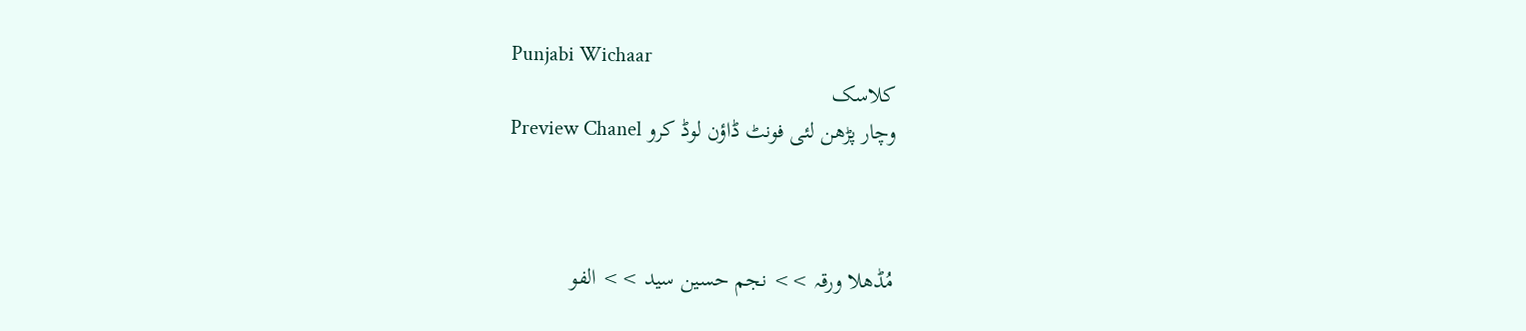Punjabi Wichaar
کلاسک
وچار پڑھن لئی فونٹ ڈاؤن لوڈ کرو Preview Chanel



مُڈھلا ورقہ >> نجم حسین سید >> الفو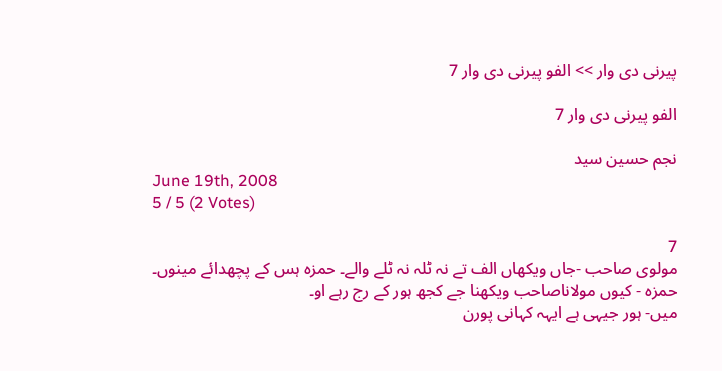پیرنی دی وار >> الفو پیرنی دی وار 7

الفو پیرنی دی وار 7

نجم حسین سید
June 19th, 2008
5 / 5 (2 Votes)

7
مولوی صاحب -جاں ویکھاں الف تے نہ ٹلہ نہ ٹلے والے۔ حمزہ ہس کے پچھدائے مینوں۔
حمزہ - کیوں مولاناصاحب ویکھنا جے کجھ ہور کے رج رہے او۔
میں- ہور جیہی ہے ایہہ کہانی پورن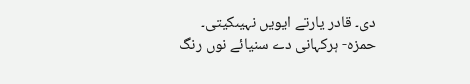دی۔ قادر یارتے ایویں نہیںکیتی۔
حمزہ- ہرکہانی دے سنیائے نوں رنگ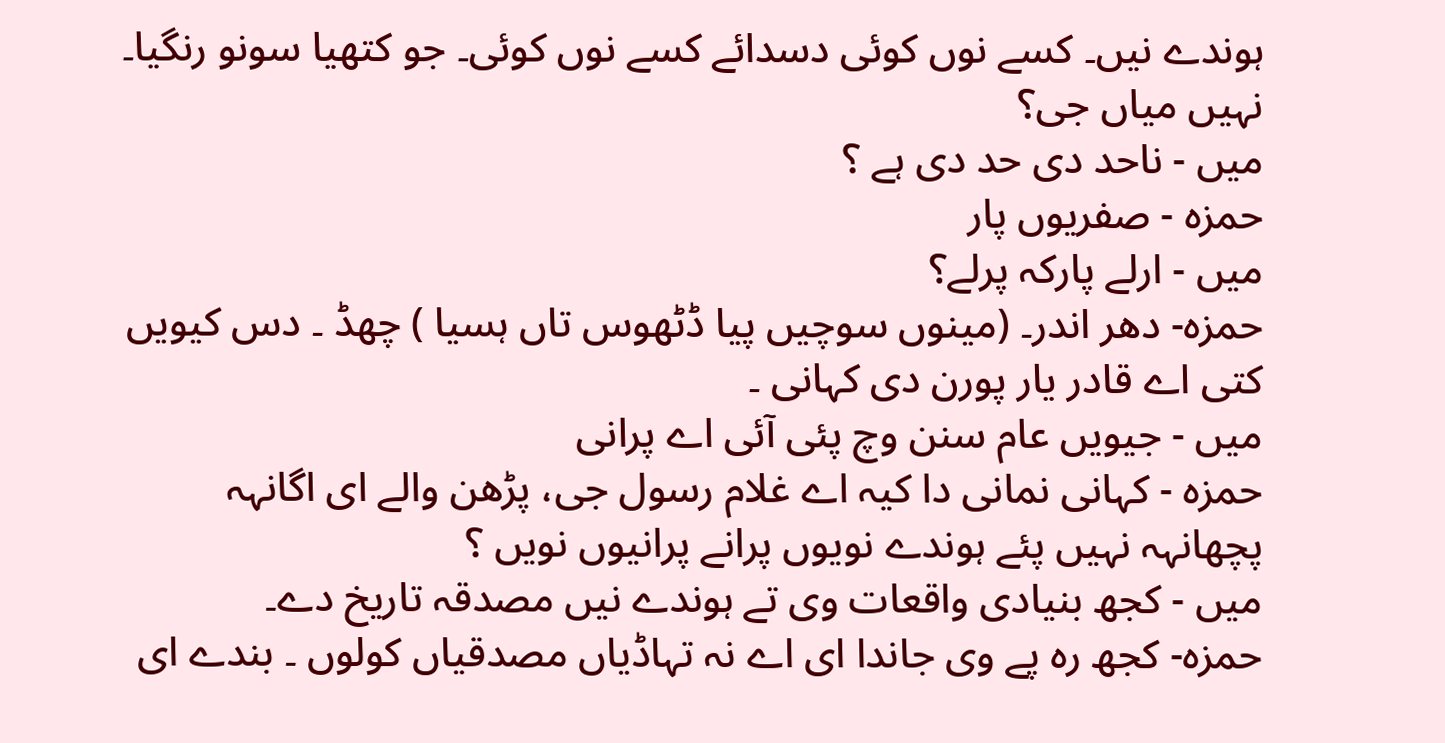ہوندے نیں۔ کسے نوں کوئی دسدائے کسے نوں کوئی۔ جو کتھیا سونو رنگیا۔ نہیں میاں جی؟
میں - ناحد دی حد دی ہے ؟
حمزہ - صفریوں پار
میں - ارلے پارکہ پرلے؟
حمزہ- دھر اندر۔ (مینوں سوچیں پیا ڈٹھوس تاں ہسیا ) چھڈ ۔ دس کیویں کتی اے قادر یار پورن دی کہانی ۔
میں - جیویں عام سنن وچ پئی آئی اے پرانی
حمزہ - کہانی نمانی دا کیہ اے غلام رسول جی، پڑھن والے ای اگانہہ پچھانہہ نہیں پئے ہوندے نویوں پرانے پرانیوں نویں ؟
میں - کجھ بنیادی واقعات وی تے ہوندے نیں مصدقہ تاریخ دے۔
حمزہ- کجھ رہ پے وی جاندا ای اے نہ تہاڈیاں مصدقیاں کولوں ۔ بندے ای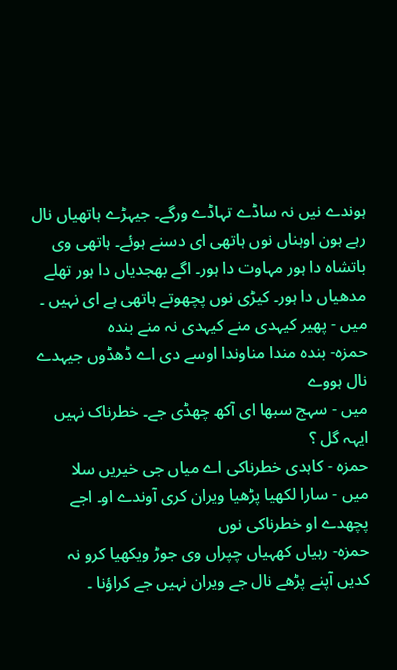ہوندے نیں نہ ساڈے تہاڈے ورگے۔ جیہڑے ہاتھیاں نال رہے ہون اوہناں نوں ہاتھی ای دسنے ہوئے۔ ہاتھی وی باتشاہ دا ہور مہاوت دا ہور۔ اگے بھجدیاں دا ہور تھلے مدھیاں دا ہور۔ کیڑی نوں پچھوتے ہاتھی ہے ای نہیں ۔
میں - پھیر کیہدی منے کیہدی نہ منے بندہ
حمزہ- بندہ مندا مناوندا اوسے دی اے ڈھڈوں جیہدے نال ہووے
میں - سہج سبھا ای آکھ چھڈی جے۔ خطرناک نہیں ایہہ گل ؟
حمزہ - کاہدی خطرناکی اے میاں جی خیریں سلا
میں - سارا لکھیا پڑھیا ویران کری آوندے او۔ اجے پچھدے او خطرناکی نوں
حمزہ- رہیاں کھہیاں چپراں وی جوڑ ویکھیا کرو نہ کدیں آپنے پڑھے نال جے ویران نہیں جے کراؤنا ۔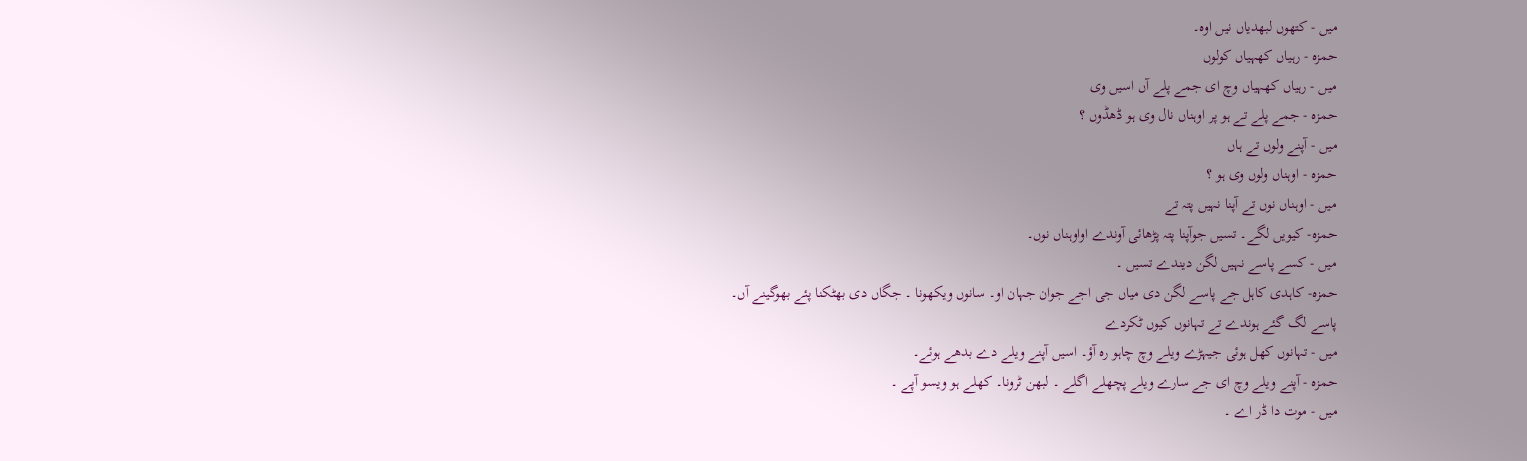میں - کتھوں لبھدیاں نیں اوہ۔
حمزہ - رہیاں کھہیاں کولوں
میں - رہیاں کھہیاں وچ ای جمے پلے آں اسیں وی
حمزہ - جمے پلے تے ہو پر اوہناں نال وی ہو ڈھڈوں ؟
میں - آپنے ولوں تے ہاں
حمزہ - اوہناں ولوں وی ہو ؟
میں - اوہناں نوں تے آپنا نہیں پتہ تے
حمزہ- کیویں لگے۔ تسیں جوآپنا پتہ پڑھائی آوندے اواوہناں نوں۔
میں - کسے پاسے نہیں لگن دیندے تسیں ۔
حمزہ- کاہدی کاہل جے پاسے لگن دی میاں جی اجے جوان جہان او۔ سانوں ویکھونا ۔ جگاں دی بھٹکنا پئے بھوگینے آں۔ پاسے لگ گئے ہوندے تے تہانوں کیوں ٹکردے
میں - تہانوں کھل ہوئی جیہڑے ویلے وچ چاہو رہ آؤ۔ اسیں آپنے ویلے دے بدھے ہوئے۔
حمزہ - آپنے ویلے وچ ای جے سارے ویلے پچھلے اگلے ۔ لبھن ٹرونا۔ کھلے ہو ویسو آپے ۔
میں - موت دا ڈر اے ۔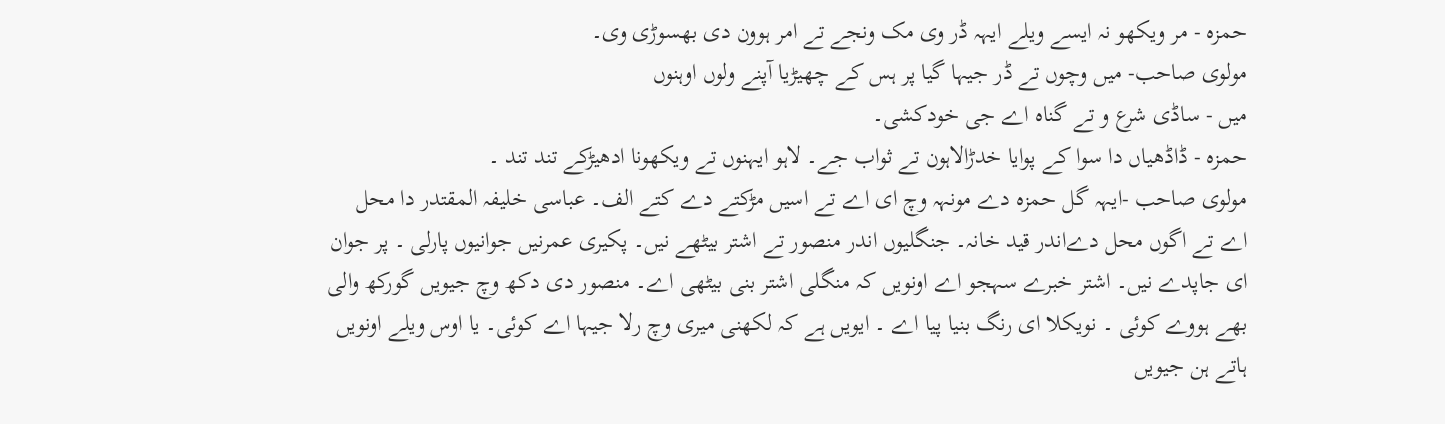حمزہ - مر ویکھو نہ ایسے ویلے ایہہ ڈر وی مک ونجے تے امر ہوون دی بھسوڑی وی۔
مولوی صاحب- میں وچوں تے ڈر جیہا گیا پر ہس کے چھیڑیا آپنے ولوں اوہنوں
میں - ساڈی شرع و تے گناہ اے جی خودکشی۔
حمزہ - ڈاڈھیاں دا سوا کے پوایا خدڑالاہون تے ثواب جے۔ لاہو ایہنوں تے ویکھونا ادھیڑکے تند تند ۔
مولوی صاحب -ایہہ گل حمزہ دے مونہہ وچ ای اے تے اسیں مڑکتے دے کتے الف۔ عباسی خلیفہ المقتدر دا محل اے تے اگوں محل دےاندر قید خانہ۔ جنگلیوں اندر منصور تے اشتر بیٹھے نیں۔ پکیری عمرنیں جوانیوں پارلی ۔ پر جوان ای جاپدے نیں۔ اشتر خبرے سہجو اے اونویں کہ منگلی اشتر بنی بیٹھی اے۔ منصور دی دکھ وچ جیویں گورکھ والی بھے ہووے کوئی ۔ نویکلا ای رنگ بنیا پیا اے ۔ ایویں ہے کہ لکھنی میری وچ رلا جیہا اے کوئی۔ یا اوس ویلے اونویں ہاتے ہن جیویں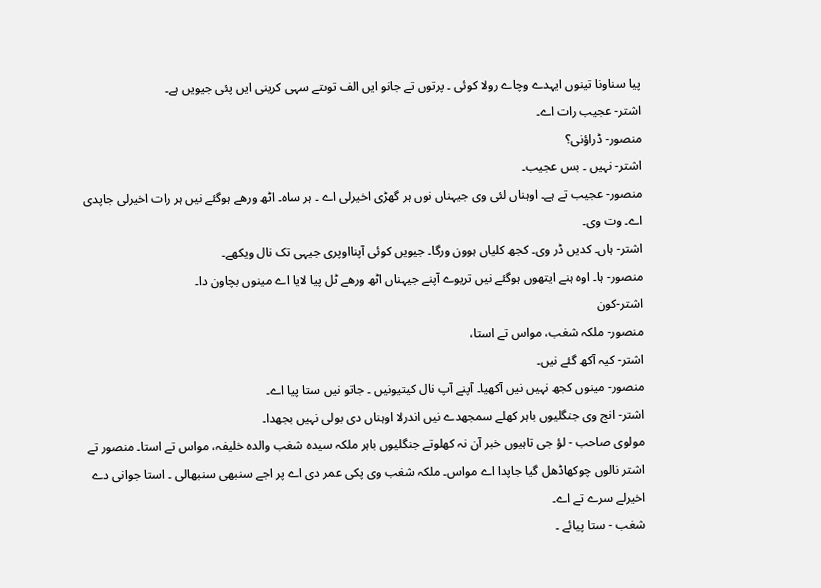پیا سناونا تینوں ایہدے وچاے رولا کوئی ۔ پرتوں تے جانو ایں الف توںتے سہی کرینی ایں پئی جیویں ہے۔
اشتر- عجیب رات اے۔
منصور- ڈراؤنی؟
اشتر- نہیں ۔ بس عجیب۔
منصور- عجیب تے ہے۔ اوہناں لئی وی جیہناں نوں ہر گھڑی اخیرلی اے ۔ ہر ساہ۔ اٹھ ورھے ہوگئے نیں ہر رات اخیرلی جاپدی اے۔ وت وی۔
اشتر- ہاں۔ کدیں ڈر وی۔ کجھ کلیاں ہوون ورگا۔ جیویں کوئی آپنااوپری جیہی تک نال ویکھے۔
منصور- ہا۔ اوہ ہنے ایتھوں ہوگئے نیں تریوے آپنے جیہناں اٹھ ورھے ٹل پیا لایا اے مینوں بچاون دا۔
اشتر-کون
منصور- ملکہ شغب، مواس تے استا،
اشتر- کیہ آکھ گئے نیں۔
منصور- مینوں کجھ نہیں نیں آکھیا۔ آپنے آپ نال کیتیونیں ۔ جاتو نیں ستا پیا اے۔
اشتر- انج وی جنگلیوں باہر کھلے سمجھدے نیں اندرلا اوہناں دی بولی نہیں بجھدا۔
مولوی صاحب - لؤ جی تاہیوں خبر آن نہ کھلوتے جنگلیوں باہر ملکہ سیدہ شغب والدہ خلیفہ، مواس تے استا۔ منصور تے اشتر نالوں چوکھاڈھل گیا جاپدا اے مواس۔ ملکہ شغب وی پکی عمر دی اے پر اجے سنبھی سنبھالی ۔ استا جوانی دے اخیرلے سرے تے اے۔
شغب - ستا پیائے ۔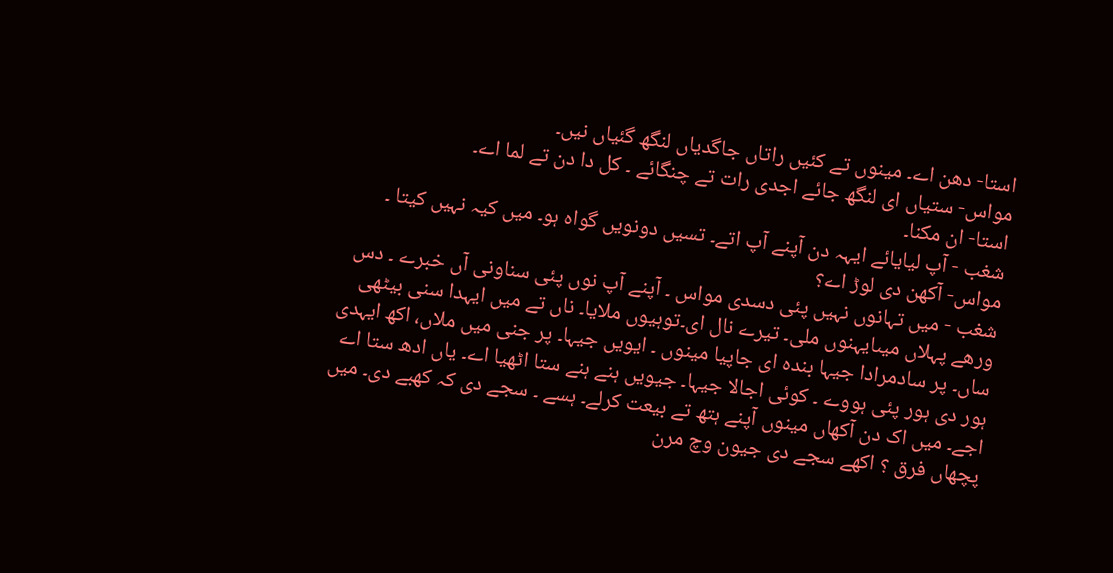استا- دھن اے۔ مینوں تے کئیں راتاں جاگدیاں لنگھ گئیاں نیں۔
مواس- ستیاں ای لنگھ جائے اجدی رات تے چنگائے ۔ کل دا دن تے لما اے۔
استا- ان مکنا۔
شغب - آپ لیایائے ایہہ دن آپنے آپ اتے۔ تسیں دونویں گواہ ہو۔ میں کیہ نہیں کیتا ۔
مواس- آکھن دی لوڑ اے؟
شغب - میں تہانوں نہیں پئی دسدی مواس ۔ آپنے آپ نوں پئی سناونی آں خبرے ۔ دس ورھے پہلاں میںایہنوں ملی۔ تیرے نال ای۔توہیوں ملایا۔ ناں تے میں ایہدا سنی بیٹھی ساں۔ پر سادمرادا جیہا بندہ ای جاپیا مینوں ۔ ایویں جیہا۔ پر جنی میں ملاں، اکھ ایہدی ہور دی ہور پئی ہووے ۔ کوئی اجالا جیہا۔ جیویں ہنے ہنے ستا اٹھیا اے۔ یاں ادھ ستا اے اجے۔ میں اک دن آکھاں مینوں آپنے ہتھ تے بیعت کرلے۔ ہسے ۔ سجے دی کہ کھبے دی۔ میں پچھاں فرق ؟ اکھے سجے دی جیون وچ مرن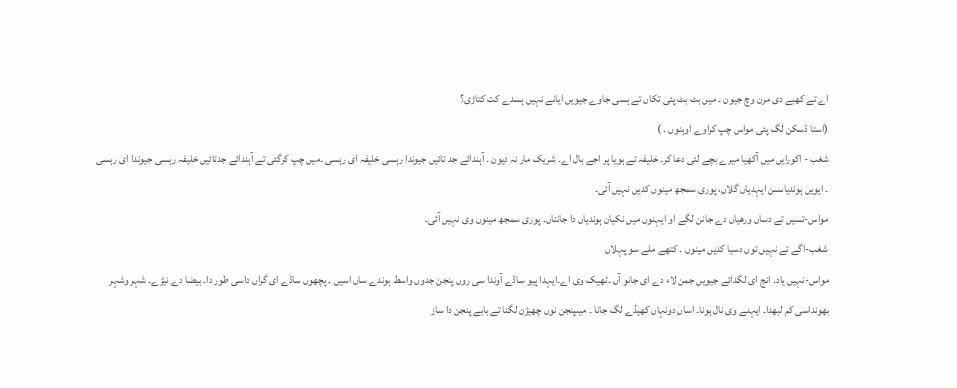اے تے کھبے دی مرن وچ جیون ۔ میں بٹ بٹ پئی تکاں تے ہسی جاوے جیویں ایانے نہیں ہسدے کت کتاڑی؟
(استا ڈسکن لگ پئی مواس چپ کراوے اوہنوں ۔ )
شغب - اکورایں میں آکھیا میرے بچے لئی دعا کر۔ خلیفہ تے ہویا پر اجے بال اے۔ شریک مار نہ دیون ۔ آہندائے جد تائیں جیوندا رہسی خلیفہ ای رہسی ۔میں چپ کرگئی تے آہندائے جدتائیں خلیفہ رہسی جیوندا ای رہسی ۔ ایویں ہوندیاںسن ایہدیاں گلاں، پوری سمجھ مینوں کدیں نہیں آئی۔
مواس-تسیں تے دساں ورھیاں دے جانن لگے او ایہنوں میں نکیان ہوندیاں دا جانناں۔ پوری سمجھ مینوں وی نہیں آئی۔
شغب-اگے تے نہیں توں دسیا کدیں مینوں ۔ کتھے ملے سو پہلاں
مواس-نہیں یاد۔ انج ای لگدائے جیویں جمن لاء دے ای جانو آں ۔ٹھیک وی اے۔ایہدا پیو ساڈے آوندا سی روں پنجن جدوں واسط ہوندے ساں اسیں ۔ پچھوں ساڈے ای گراں داسی طور دا۔ بیضا دے نیڑے۔ شہر وشہر بھونداسی کم لبھدا۔ ایہنے وی نال ہونا۔ اساں دونہاں کھیڈے لگ جانا ۔ میںپنجن نوں چھیڑن لگنا تے بابے پنجن دا ساز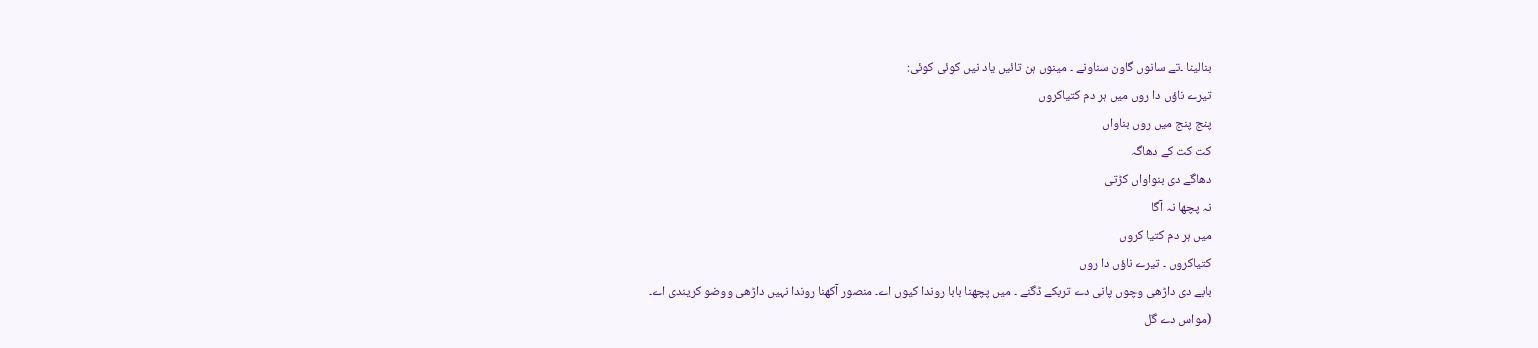بنالینا ۔تے سانوں گاون سناونے ۔ مینوں ہن تائیں یاد نیں کوئی کوئی:
تیرے ناؤں دا روں میں ہر دم کتیاکروں
پنج پنج میں روں بناواں
کت کت کے دھاگہ
دھاگے دی بنواواں کڑتی
نہ پچھا نہ آگا
میں ہر دم کتیا کروں
کتیاکروں ۔ تیرے ناؤں دا روں
بابے دی داڑھی وچوں پانی دے تربکے ڈگنے ۔ میں پچھنا بابا روندا کیوں اے۔ منصور آکھنا روندا نہیں داڑھی ووضو کریندی اے۔
(مواس دے گل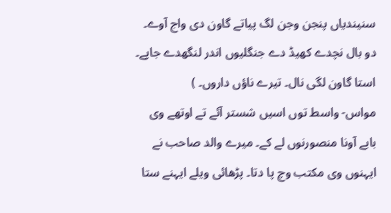سنیندیاں پنجن وجن لگ پیاتے گاون دی واج آوے۔ دو بال نچدے کھیڈ دے جنگلیوں اندر لنگھدے جاپے۔ استا گاون لگی نال۔ تیرے ناؤں داروں۔ )
مواس- واسط توں اسیں شستر آئے تے اوتھے وی بابے آونا منصورنوں لے کے۔ میرے والد صاحب نے ایہنوں وی مکتب وچ پا دتا۔ پڑھائی ویلے ایہنے ستا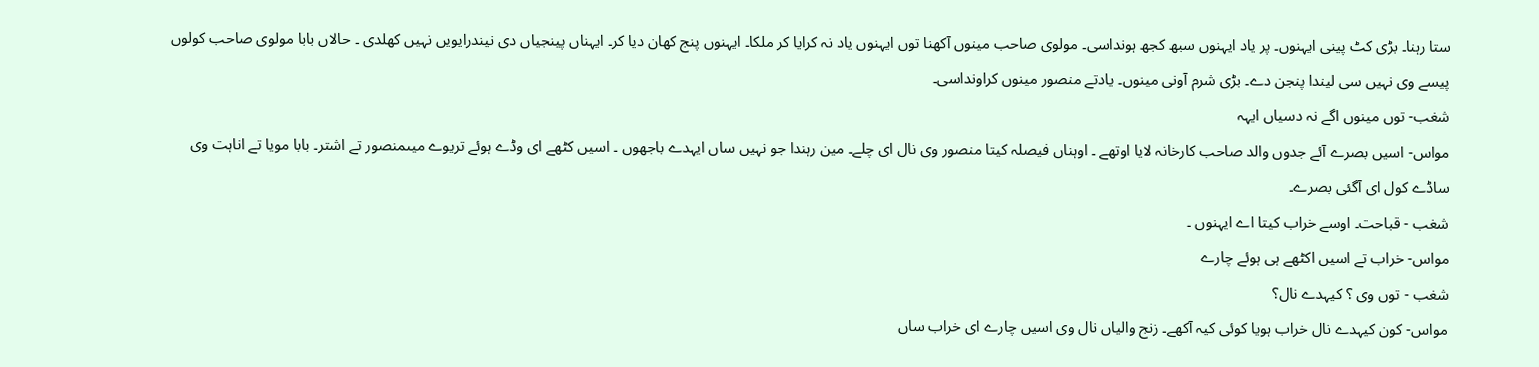ستا رہنا۔ بڑی کٹ پینی ایہنوں۔ پر یاد ایہنوں سبھ کجھ ہونداسی۔ مولوی صاحب مینوں آکھنا توں ایہنوں یاد نہ کرایا کر ملکا۔ ایہنوں پنج کھان دیا کر۔ ایہناں پینجیاں دی نیندرایویں نہیں کھلدی ۔ حالاں بابا مولوی صاحب کولوں پیسے وی نہیں سی لیندا پنجن دے۔ بڑی شرم آونی مینوں۔ یادتے منصور مینوں کراونداسی۔
شغب- توں مینوں اگے نہ دسیاں ایہہ
مواس- اسیں بصرے آئے جدوں والد صاحب کارخانہ لایا اوتھے ۔ اوہناں فیصلہ کیتا منصور وی نال ای چلے۔ مین رہندا جو نہیں ساں ایہدے باجھوں ۔ اسیں کٹھے ای وڈے ہوئے تریوے میںمنصور تے اشتر۔ بابا مویا تے اناہت وی ساڈے کول ای آگئی بصرے۔
شغب - قباحت۔ اوسے خراب کیتا اے ایہنوں ۔
مواس- خراب تے اسیں اکٹھے ہی ہوئے چارے
شغب - توں وی ؟ کیہدے نال؟
مواس- کون کیہدے نال خراب ہویا کوئی کیہ آکھے۔ زنج والیاں نال وی اسیں چارے ای خراب ساں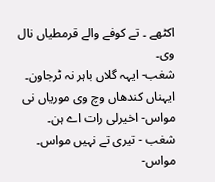اکٹھے ۔ تے کوفے والے قرمطیاں نال وی۔
شغب- ایہہ گلاں باہر نہ ٹرجاون۔ ایہناں کندھاں وچ وی موریاں نی
مواس- اخیرلی رات اے ہن۔
شغب - تیری تے نہیں مواس۔
مواس-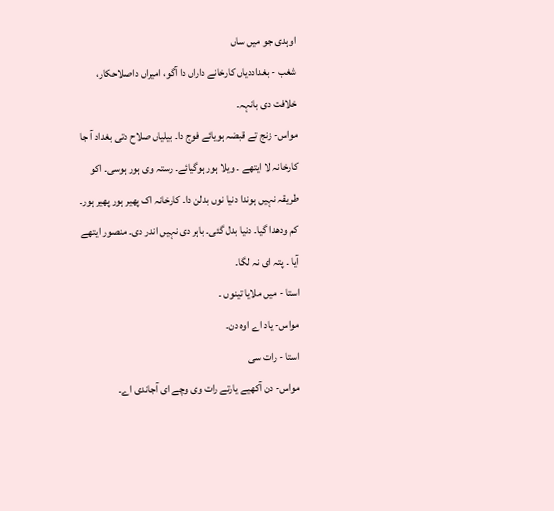اوہدی جو میں ساں
شغب - بغداددیاں کارخانے داراں دا آگو، امیراں داصلاحکار، خلافت دی بانہہ۔
مواس- زنج تے قبضہ ہویائے فوج دا۔ بیلیاں صلاح دتی بغداد آ جا کارخانہ لا ایتھے ۔ ویلا ہور ہوگیائے۔ رستہ وی ہور ہوسی۔ اکو طریقہ نہیں ہوندا دنیا نوں بدلن دا۔ کارخانہ اک پھیر ہور پھیر ہور۔ کم ودھدا گیا۔ دنیا بدل گئی۔ باہر دی نہیں اندر دی۔ منصور ایتھے آیا ۔ پتہ ای نہ لگا۔
استا - میں ملایا تینوں ۔
مواس- یاد اے اوہ دن۔
استا - رات سی
مواس- دن آکھیے یارتے رات وی وچے ای آجاندی اے۔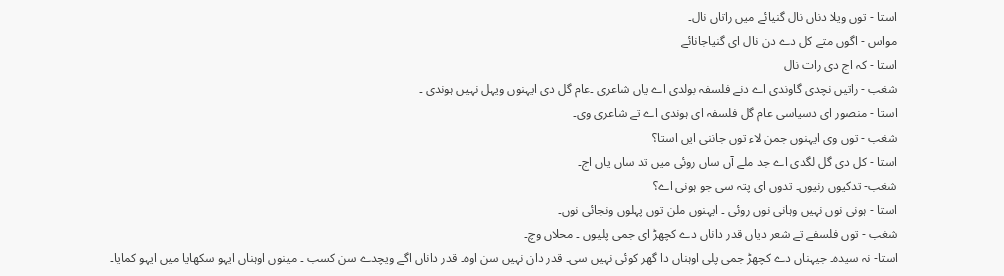استا - توں ویلا دناں نال گنیائے میں راتاں نال۔
مواس - اگوں متے کل دے دن نال ای گنیاجانائے
استا - کہ اج دی رات نال
شغب - راتیں نچدی گاوندی اے دنے فلسفہ بولدی اے یاں شاعری ۔عام گل دی ایہنوں ویہل نہیں ہوندی ۔
استا - منصور ای دسیاسی عام گل فلسفہ ای ہوندی اے تے شاعری وی۔
شغب - توں وی ایہنوں جمن لاء توں جاننی ایں استا؟
استا - کل دی گل لگدی اے جد ملے آں ساں روئی میں تد ساں یاں اج۔
شغب- تدکیوں رنیوں۔ تدوں ای پتہ سی جو ہونی اے؟
استا - ہونی نوں نہیں وہانی نوں روئی ۔ ایہنوں ملن توں پہلوں ونجائی نوں۔
شغب - توں فلسفے تے شعر دیاں قدر داناں دے کچھڑ ای جمی پلیوں ۔ محلاں وچ۔
استا- نہ سیدہ۔ جیہناں دے کچھڑ جمی پلی اوہناں دا گھر کوئی نہیں سی۔ قدر دان نہیں سن اوہ۔ قدر داناں اگے ویچدے سن کسب ۔ مینوں اوہناں ایہو سکھایا میں ایہو کمایا۔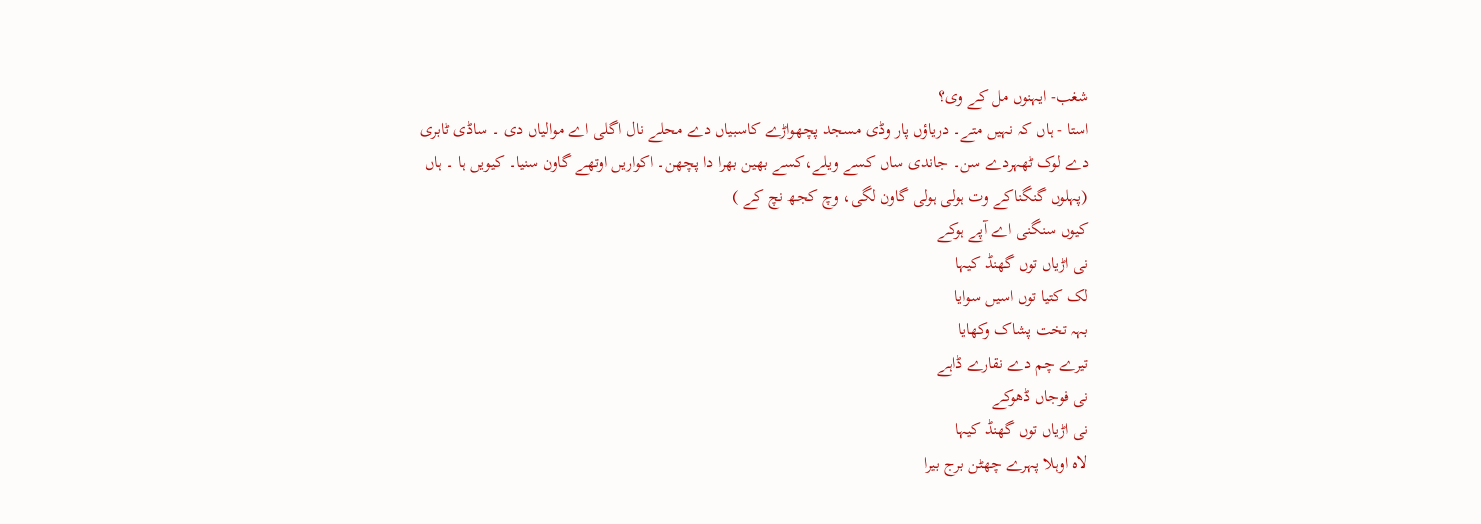شغب- ایہنوں مل کے وی؟
استا - ہاں کہ نہیں متے۔ دریاؤں پار وڈی مسجد پچھواڑے کاسبیاں دے محلے نال اگلی اے موالیاں دی ۔ ساڈی ٹابری دے لوک ٹھہردے سن۔ جاندی ساں کسے ویلے،کسے بھین بھرا دا پچھن۔ اکواریں اوتھے گاون سنیا۔ کیویں ہا ۔ ہاں (پہلوں گنگناکے وت ہولی ہولی گاون لگی، وچ کجھ نچ کے )
کیوں سنگنی اے آپے ہوکے
نی اڑیاں توں گھنڈ کیہا
لک کتیا توں اسیں سوایا
بہہ تخت پشاک وکھایا
تیرے چم دے نقارے ڈاہے
نی فوجاں ڈھوکے
نی اڑیاں توں گھنڈ کیہا
لاہ اوہلا پہرے چھٹن برج بیرا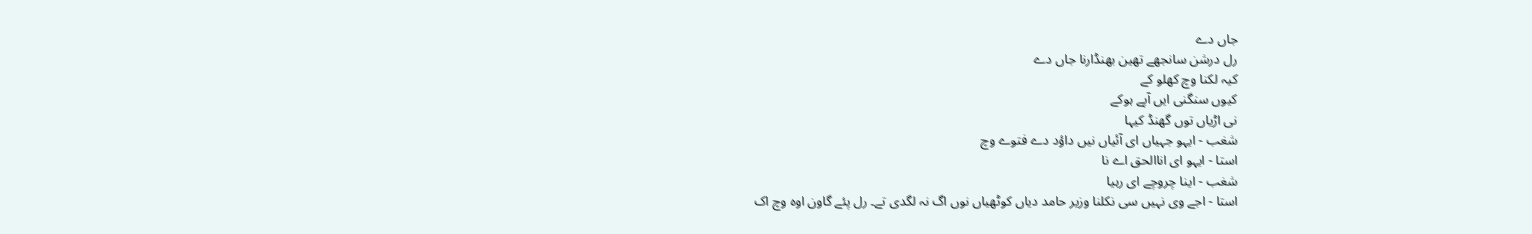جاں دے
رل درشن سانجھے تھین بھنڈارنا جاں دے
کیہ لکنا وچ کھلو کے
کیوں سنگنی ایں آپے ہوکے
نی اڑیاں توں گھنڈ کیہا
شغب - ایہو جہیاں ای آئیاں نیں داؤد دے فتوے وچ
استا - ایہو ای اناالحق اے نا
شغب - اینا چروچے ای رہیا
استا - اجے وی نہیں سی نکلنا وزیر حامد دیاں کوٹھیاں نوں اگ نہ لگدی تے۔ رل پئے گاون اوہ وچ اک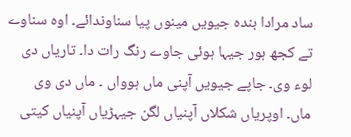ساد مرادا بندہ جیویں مینوں پیا سناوندائے۔ اوہ سناوے تے کجھ ہور جیہا ہوئی جاوے رنگ رات دا۔ تاریاں دی لوء وی۔ جاپے جیویں آپنی ماں ہوواں ۔ ماں دی وی ماں۔ اوپریاں شکلاں آپنیاں لگن جیہڑیاں آپنیاں کیتی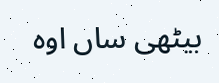بیٹھی ساں اوہ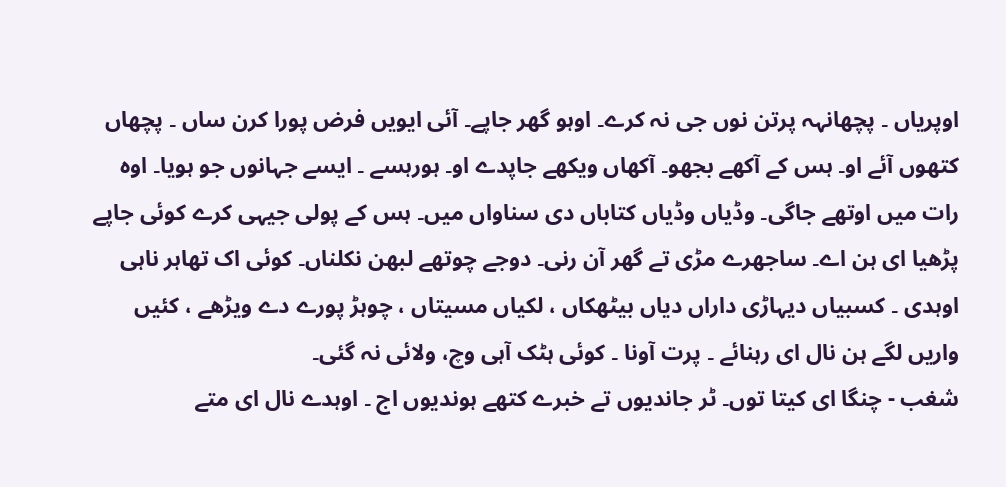اوپریاں ۔ پچھانہہ پرتن نوں جی نہ کرے۔ اوہو گھر جاپے۔ آئی ایویں فرض پورا کرن ساں ۔ پچھاں کتھوں آئے او۔ ہس کے آکھے بجھو۔ آکھاں ویکھے جاپدے او۔ ہورہسے ۔ ایسے جہانوں جو ہویا۔ اوہ رات میں اوتھے جاگی۔ وڈیاں وڈیاں کتاباں دی سناواں میں۔ ہس کے پولی جیہی کرے کوئی جاپے پڑھیا ای ہن اے۔ ساجھرے مڑی تے گھر آن رنی۔ دوجے چوتھے لبھن نکلناں۔ کوئی اک تھاہر ناہی اوہدی ۔ کسبیاں دیہاڑی داراں دیاں بیٹھکاں ، لکیاں مسیتاں ، چوہڑ پورے دے ویڑھے ، کئیں واریں لگے ہن نال ای رہنائے ۔ پرت آونا ۔ کوئی ہٹک آہی وچ، ولائی نہ گئی۔
شغب - چنگا ای کیتا توں۔ ٹر جاندیوں تے خبرے کتھے ہوندیوں اج ۔ اوہدے نال ای متے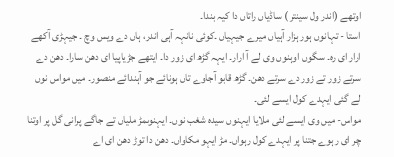اوتھے (اندر ول سینتر ) ساڈیاں راتاں دا کیہ بندا۔
استا - تہانوں ہور ہزار آہیاں میرے جیہیاں ۔کوئی نانہہ آہی اندر، ہاں دے ویس وچ ۔ جیہڑی آکھے ارار ای رہ۔ سگوں اوہنوں وی لے آ ارار۔ ایہہ گڑھ ای زور دا۔ ایتھے جڑیاپیا ای دھن سارا۔ دھن دے سرتے زور تے زور دے سرتے دھن۔ گڑھ قابو آجاوے تاں ہونائے جو آہندائے منصور۔ میں مواس نوں لے گئی ایہدے کول ایسے لئی۔
مواس- میں وی ایسے لئی ملایا ایہنوں سیدہ شغب نوں۔ ایہنوںمڑ ملیاں تے جاگے پرانی گل پر اوتنا چر ای رہوے جتنا پر ایہدے کول رہواں۔ مڑ ایہو مکاواں۔ دھن دا توڑ دھن ای اے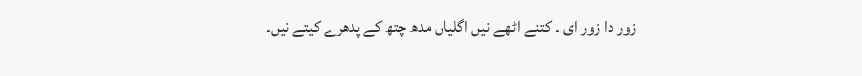زور دا زور ای ۔ کتنے اٹھے نیں اگلیاں مدھ چتھ کے پدھرے کیتے نیں۔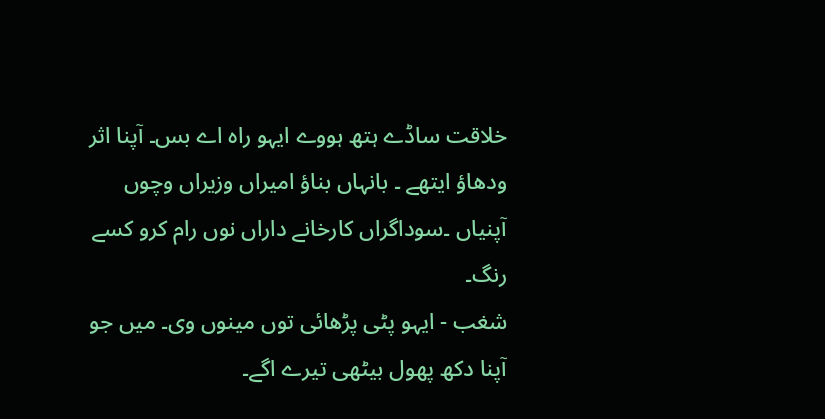خلاقت ساڈے ہتھ ہووے ایہو راہ اے بس۔ آپنا اثر ودھاؤ ایتھے ۔ بانہاں بناؤ امیراں وزیراں وچوں آپنیاں ۔سوداگراں کارخانے داراں نوں رام کرو کسے رنگ۔
شغب - ایہو پٹی پڑھائی توں مینوں وی۔ میں جو آپنا دکھ پھول بیٹھی تیرے اگے۔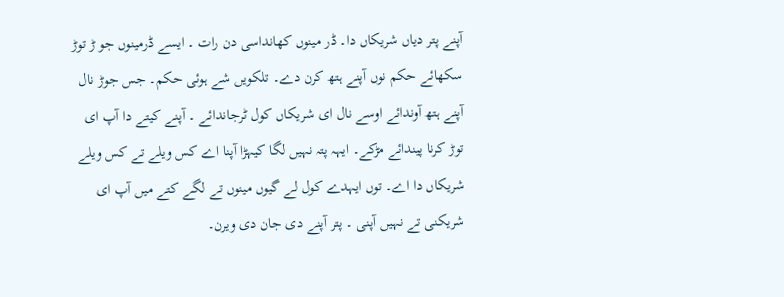آپنے پتر دیاں شریکاں دا۔ ڈر مینوں کھانداسی دن رات ۔ ایسے ڈرمینوں جو ڑ توڑ سکھائے حکم نوں آپنے ہتھ کرن دے۔ تلکویں شے ہوئی حکم۔ جس جوڑ نال آپنے ہتھ آوندائے اوسے نال ای شریکاں کول ٹرجاندائے ۔ آپنے کیتے دا آپ ای توڑ کرنا پیندائے مڑکے۔ ایہہ پتہ نہیں لگا کیہڑا آپنا اے کس ویلے تے کس ویلے شریکاں دا اے۔ توں ایہدے کول لے گیوں مینوں تے لگے کتے میں آپ ای شریکنی تے نہیں آپنی ۔ پتر آپنے دی جان دی ویرن۔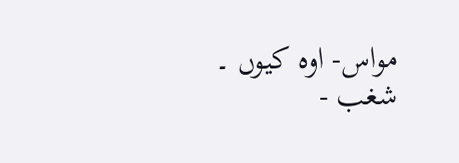مواس- اوہ کیوں ۔
شغب -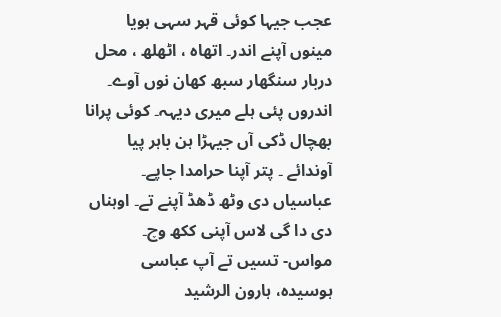عجب جیہا کوئی قہر سہی ہویا مینوں آپنے اندر۔ اتھاہ ، اٹھلھ ، محل دربار سنگھار سبھ کھان نوں آوے۔ اندروں پئی ہلے میری دیہہ۔ کوئی پرانا بھچال ڈکی آں جیہڑا ہن باہر پیا آوندائے ۔ پتر آپنا حرامدا جاپے۔ عباسیاں دی وٹھ ڈھڈ آپنے تے۔ اوہناں دی دا گی لاس آپنی ککھ وچ۔
مواس- تسیں تے آپ عباسی ہوسیدہ، ہارون الرشید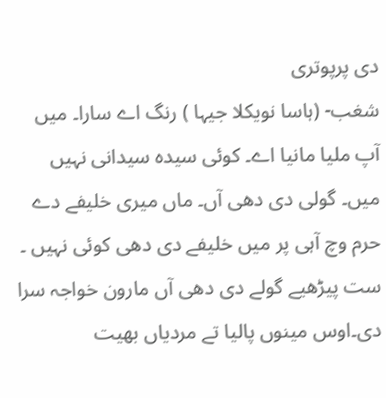دی پرپوتری
شغب- (ہاسا نویکلا جیہا ) رنگ اے سارا۔ میں آپ ملیا مانیا اے۔ کوئی سیدہ سیدانی نہیں میں۔ گولی دی دھی آں۔ ماں میری خلیفے دے حرم وچ آہی پر میں خلیفے دی دھی کوئی نہیں ۔ ست پیڑھیے گولے دی دھی آں مارون خواجہ سرا دی۔اوس مینوں پالیا تے مردیاں بھیت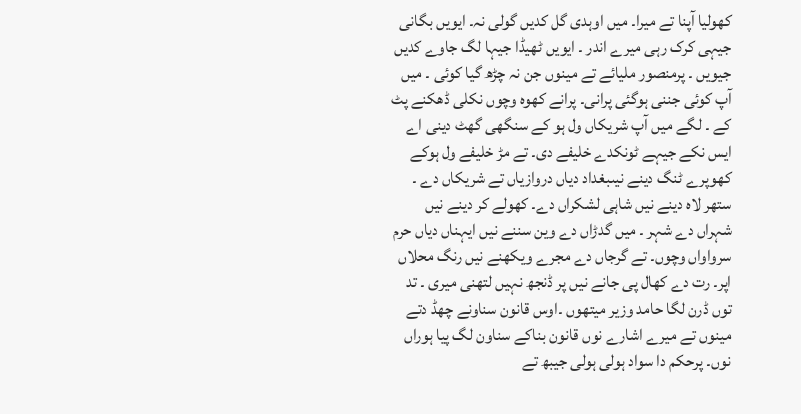کھولیا آپنا تے میرا۔ میں اوہدی گل کدیں گولی نہ۔ ایویں بگانی جیہی کرک رہی میرے اندر ۔ ایویں ٹھیڈا جیہا لگ جاوے کدیں جیویں ۔ پرمنصور ملیائے تے مینوں جن نہ چڑھ گیا کوئی ۔ میں آپ کوئی جننی ہوگئی پرانی۔ پرانے کھوہ وچوں نکلی ڈھکنے پٹ کے ۔ لگے میں آپ شریکاں ول ہو کے سنگھی گھٹ دینی اے ایس نکے جیہے ٹونکدے خلیفے دی۔ تے مڑ خلیفے ول ہوکے کھوپرے ٹنگ دینے نیںبغداد دیاں دروازیاں تے شریکاں دے ۔ ستھر لاہ دینے نیں شاہی لشکراں دے۔ کھولے کر دینے نیں شہراں دے شہر ۔ میں گدڑاں دے وین سننے نیں ایہناں دیاں حرم سرواواں وچوں۔ تے گرجاں دے مجرے ویکھنے نیں رنگ محلاں اپر۔ رت دے کھال پی جانے نیں پر ڈنجھ نہیں لتھنی میری ۔ تد توں ڈرن لگا حامد وزیر میتھوں ۔اوس قانون سناونے چھڈ دتے مینوں تے میرے اشارے نوں قانون بناکے سناون لگ پیا ہوراں نوں۔ پرحکم دا سواد ہولی ہولی جیبھ تے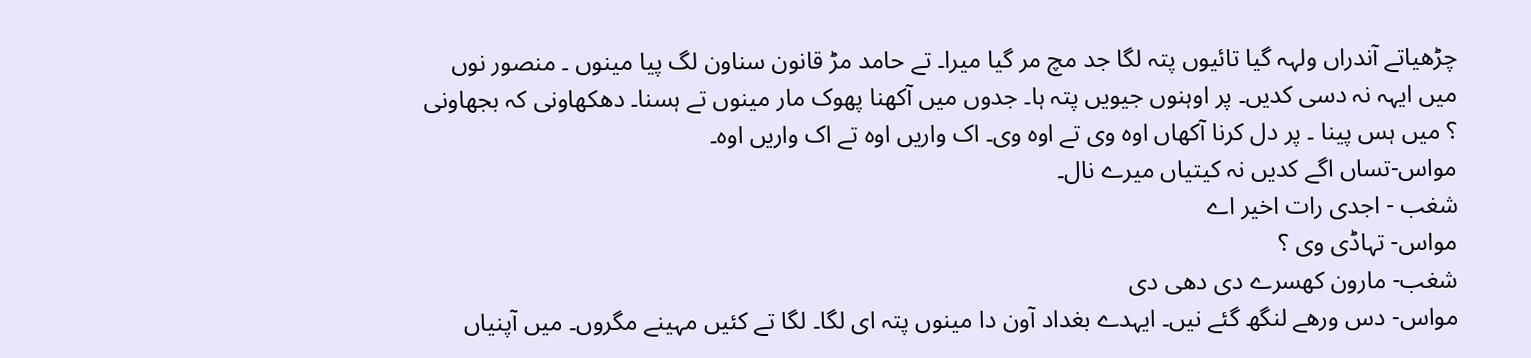چڑھیاتے آندراں ولہہ گیا تائیوں پتہ لگا جد مچ مر گیا میرا۔ تے حامد مڑ قانون سناون لگ پیا مینوں ۔ منصور نوں میں ایہہ نہ دسی کدیں۔ پر اوہنوں جیویں پتہ ہا۔ جدوں میں آکھنا پھوک مار مینوں تے ہسنا۔ دھکھاونی کہ بجھاونی ؟ میں ہس پینا ۔ پر دل کرنا آکھاں اوہ وی تے اوہ وی۔ اک واریں اوہ تے اک واریں اوہ۔
مواس-تساں اگے کدیں نہ کیتیاں میرے نال۔
شغب - اجدی رات اخیر اے
مواس- تہاڈی وی ؟
شغب- مارون کھسرے دی دھی دی
مواس- دس ورھے لنگھ گئے نیں۔ ایہدے بغداد آون دا مینوں پتہ ای لگا۔ لگا تے کئیں مہینے مگروں۔ میں آپنیاں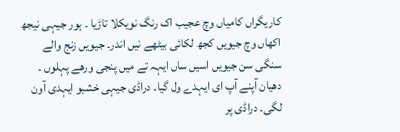کاریگراں کامیاں وچ عجیب اک رنگ نویکلا تاڑیا ۔ ہور جیہی نیجھ اکھاں وچ جیویں کجھ لکائی بیٹھے نیں اندر۔ جیویں زنج والے سنگی سن جیویں اسیں ساں ایہہ تے میں پنجی ورھے پہلوں ۔ دھیان آپنے آپ ای ایہدے ول گیا۔ دراڈی جیہی خشبو ایہدی آون لگی۔ دراڈی پر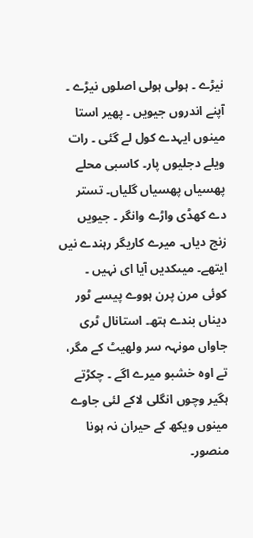نیڑے ۔ ہولی ہولی اصلوں نیڑے ۔ آپنے اندروں جیویں ۔ پھیر استا مینوں ایہدے کول لے گئی ۔ رات ویلے دجلیوں پار۔ کاسبی محلے پھسیاں پھسیاں گلیاں۔ تستر دے کھڈی واڑے وانگر ۔ جیویں زنج دیاں۔ میرے کاریگر رہندے نیں ایتھے۔ میںکدیں آیا ای نہیں ۔ کوئی مرن پرن ہووے پیسے ٹور دیناں بندے ہتھ۔ استانال ٹری جاواں مونہہ سر ولھیٹ کے مگر، تے اوہ خشبو میرے اگے ۔ چکڑتے ہگیر وچوں انگلی لاکے لئی جاوے مینوں ویکھ کے حیران نہ ہونا منصور۔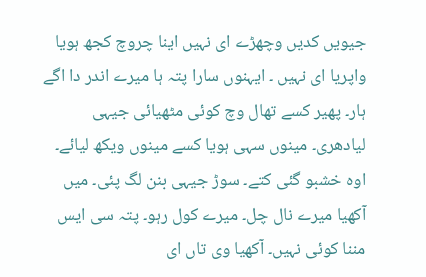جیویں کدیں وچھڑے ای نہیں اینا چروچ کجھ ہویا واپریا ای نہیں ۔ ایہنوں سارا پتہ ہا میرے اندر دا اگے ہار۔ پھیر کسے تھال وچ کوئی مٹھیائی جیہی لیادھری۔ مینوں سہی ہویا کسے مینوں ویکھ لیائے۔ اوہ خشبو گئی کتے۔ سوڑ جیہی بنن لگ پئی۔ میں آکھیا میرے نال چل۔ میرے کول رہو۔ پتہ سی ایس مننا کوئی نہیں۔ آکھیا وی تاں ای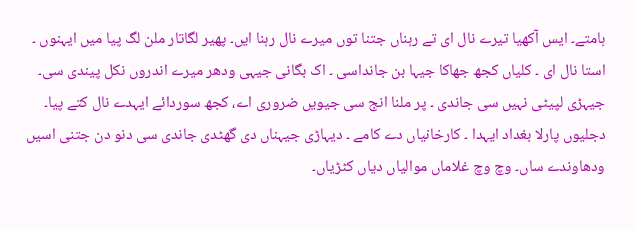ہامتے۔ ایس آکھیا تیرے نال ای تے رہناں جتنا توں میرے نال رہنا ایں۔ پھیر لگاتار ملن لگ پیا میں ایہنوں ۔ استا نال ای ۔ کلیاں کجھ جھاکا جیہا بن جانداسی ۔ اک بگانی جیہی ودھر میرے اندروں نکل پیندی سی۔ جیہڑی لپیٹی نہیں سی جاندی ۔ پر ملنا انج سی جیویں ضروری اے، کجھ سوردائے ایہدے نال کتے پیا۔ دجلیوں پارلا بغداد ایہدا ۔ کارخانیاں دے کامے ۔ دیہاڑی جیہناں دی گھٹدی جاندی سی دنو دن جتنی اسیں ودھاوندے ساں۔ وچ وچ غلاماں موالیاں دیاں کٹڑیاں۔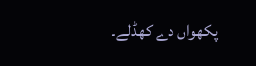پکھواں دے کھڈلے۔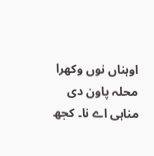اوہناں نوں وکھرا محلہ پاون دی مناہی اے نا۔ کجھ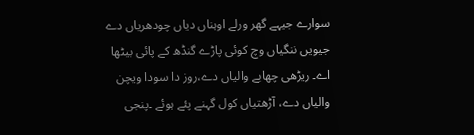سوارے جیہے گھر ورلے اوہناں دیاں چودھریاں دے جیویں ننگیاں وچ کوئی پاڑے گنڈھ کے پائی بیٹھا اے۔ ریڑھی چھابے والیاں دے،روز دا سودا ویچن والیاں دے، آڑھتیاں کول گہنے پئے ہوئے ۔پنجی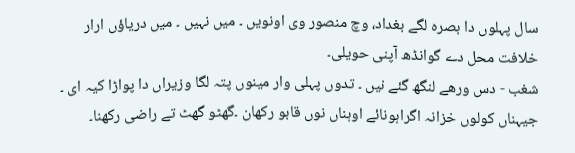سال پہلوں دا بصرہ لگے بغداد، وچ منصور وی اونویں ۔ میں نہیں ۔ میں دریاؤں ارار خلافت محل دے گوانڈھ آپنی حویلی۔
شغب - دس ورھے لنگھ گئے نیں ۔ تدوں پہلی وار مینوں پتہ لگا وزیراں دا پواڑا کیہ ای ۔ جیہناں کولوں خزانہ اگراہونائے اوہناں نوں قابو رکھان ۔گھٹو گھٹ تے راضی رکھنا۔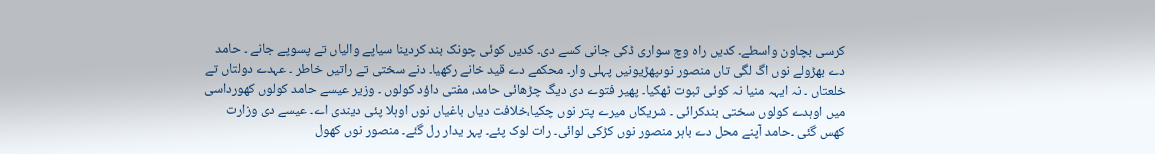کرسی بچاون واسطے۔ کدیں راہ وچ سواری ڈکی جانی کسے دی۔ کدیں کوئی چونک بند کردینا سیاپے والیاں تے پسوپے جانے ۔ حامد دے بھڑولے نوں اگ لگی تاں منصور نوںپھڑیونیں پہلی وار۔ محکمے دے قید خانے رکھیا۔ دنے سختی تے راتیں خاطر ۔ عہدے دولتاں تے خلعتاں ۔ نہ ایہہ منیا نہ کوئی ثبوت ٹھکیا۔ پھیر فتوے دی دیگ چڑھائی حامد، مفتی داؤد کولوں ۔ وزیر عیسے حامد کولوں کھورداسی میں اوہدے کولوں سختی بندکرائی ۔ شریکاں میرے پتر نوں چکیا،خلافت دیاں باغیاں نوں اوہلا پئی دیندی اے۔ عیسے دی وزارت کھس گئی ۔حامد آپنے محل دے باہر منصور نوں کڑکی لوائی۔ رات لوک پئے۔ پہر یدار رل گئے۔ منصور نوں کھول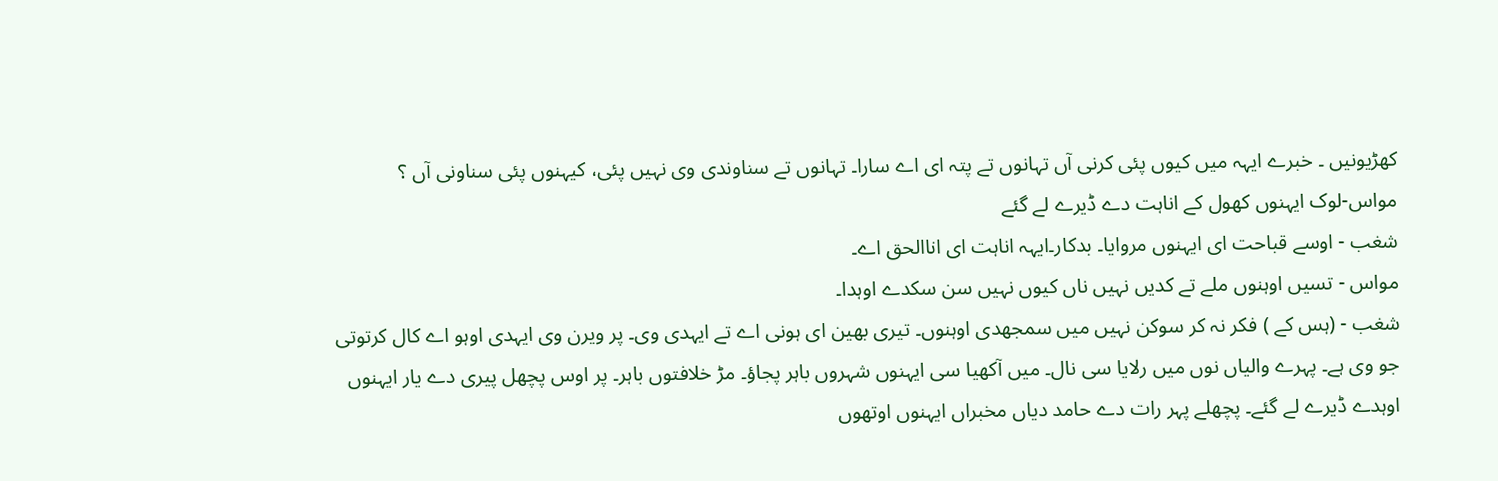کھڑیونیں ۔ خبرے ایہہ میں کیوں پئی کرنی آں تہانوں تے پتہ ای اے سارا۔ تہانوں تے سناوندی وی نہیں پئی، کیہنوں پئی سناونی آں ؟
مواس-لوک ایہنوں کھول کے اناہت دے ڈیرے لے گئے
شغب - اوسے قباحت ای ایہنوں مروایا۔ بدکار۔ایہہ اناہت ای اناالحق اے۔
مواس - تسیں اوہنوں ملے تے کدیں نہیں ناں کیوں نہیں سن سکدے اوہدا۔
شغب - (ہس کے ) فکر نہ کر سوکن نہیں میں سمجھدی اوہنوں۔ تیری بھین ای ہونی اے تے ایہدی وی۔ پر ویرن وی ایہدی اوہو اے کال کرتوتی جو وی ہے۔ پہرے والیاں نوں میں رلایا سی نال۔ میں آکھیا سی ایہنوں شہروں باہر پجاؤ۔ مڑ خلافتوں باہر۔ پر اوس پچھل پیری دے یار ایہنوں اوہدے ڈیرے لے گئے۔ پچھلے پہر رات دے حامد دیاں مخبراں ایہنوں اوتھوں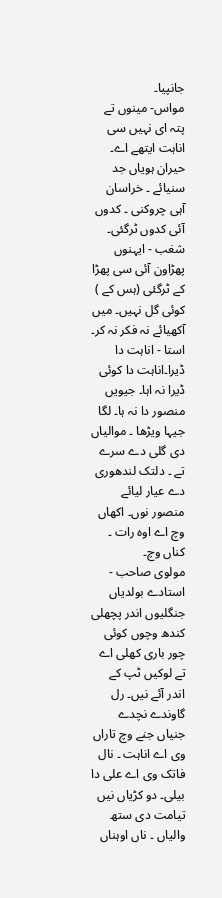جانپیا۔
مواس- مینوں تے پتہ ای نہیں سی اناہت ایتھے اے۔ حیران ہویاں جد سنیائے ۔ خراسان آہی چروکنی ۔ کدوں آئی کدوں ٹرگئی۔
شغب - ایہنوں پھڑاون آئی سی پھڑا کے ٹرگئی (ہس کے ) کوئی گل نہیں۔ میں آکھیائے نہ فکر نہ کر۔
استا - اناہت دا ڈیرا۔اناہت دا کوئی ڈیرا نہ اہا۔ جیویں منصور دا نہ ہا۔ لگا جیہا ویڑھا ۔ موالیاں دی گلی دے سرے تے ۔ دلتک لندھوری دے عیار لیائے منصور نوں۔ اکھاں وچ اے اوہ رات ۔ کناں وچ۔
مولوی صاحب - استادے بولدیاں جنگلیوں اندر پچھلی کندھ وچوں کوئی چور باری کھلی اے تے لوکیں ٹپ کے اندر آئے نیں۔ رل گاوندے نچدے جنیاں جنے وچ تاراں وی اے اناہت ۔ نال فاتک وی اے علی دا بیلی۔ دو کڑیاں نیں تیامت دی ستھ والیاں ۔ ناں اوہناں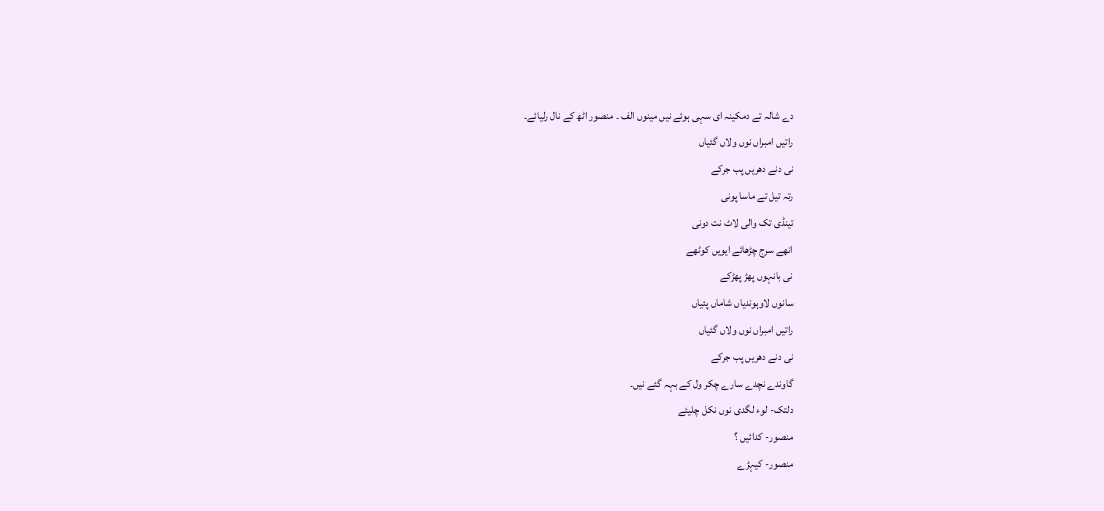دے شالہ تے دمکینہ ای سہی ہوئے نیں مینوں الف ۔ منصور اٹھ کے نال رلیائے۔
راتیں امبراں نوں ولاں گئیاں
نی دنے دھریں پب جرکے
رتہ تیل تے ماسا پونی
تینڈی تک والی لاٹ نت دونی
انھے سرج چڑھائے ایویں کوٹھے
نی بانہوں پھڑ پھڑکے
سانوں لاوہوندیاں شاماں پئیاں
راتیں امبراں نوں ولاں گئیاں
نی دنے دھریں پب جرکے
گاوندے نچدے سارے چکر ول کے بہہ گئے نیں۔
دلتک- لوء لگدی نوں نکل چلیئے
منصور- کدائیں ؟
منصور- کیہڑے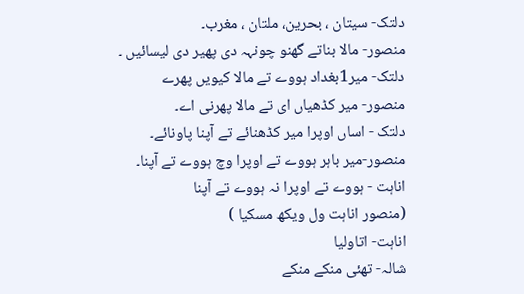دلتک- سیتان ، بحرین، ملتان ، مغرب۔
منصور- مالا بناتے گھنو چونہہ دی پھیر دی لیسائیں ۔
دلتک- میر1بغداد ہووے تے مالا کیویں پھرے
منصور- میر کڈھیاں ای تے مالا پھرنی اے۔
دلتک - اساں اوپرا میر کڈھنائے تے آپنا پاونائے۔
منصور-میر باہر ہووے تے اوپرا وچ ہووے تے آپنا۔
اناہت - ہووے تے اوپرا نہ ہووے تے آپنا
(منصور اناہت ول ویکھ مسکیا )
اناہت- اتاولیا
شالہ- تھئی منکے منکے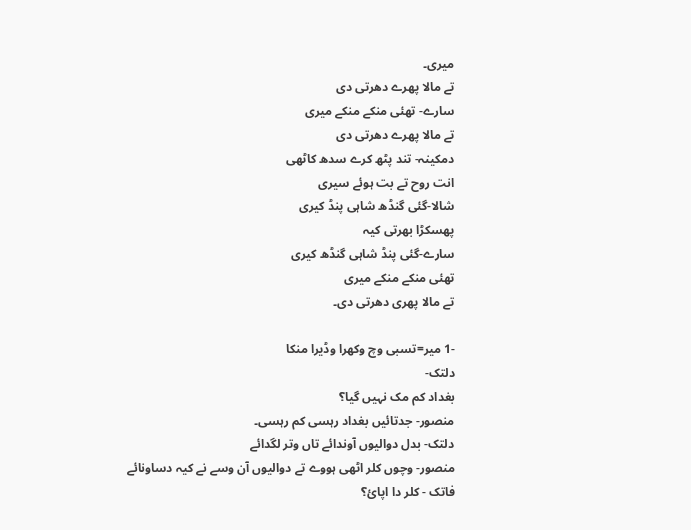میری۔
تے مالا پھرے دھرتی دی
سارے- تھئی منکے منکے میری
تے مالا پھرے دھرتی دی
دمکینہ- تند پٹھ کرے سدھ کاٹھی
انت روح تے بت ہوئے سیری
شالا-گئی گنڈھ شاہی پنڈ کیری
پھسکڑا بھرتی کیہ
سارے-گئی پنڈ شاہی گنڈھ کیری
تھئی منکے منکے میری
تے مالا پھری دھرتی دی۔

-1 میر=تسبی وچ وکھرا وڈیرا منکا
دلتک-
بغداد کم مک نہیں گیا؟
منصور- جدتائیں بغداد رہسی کم رہسی۔
دلتک- بدل دوالیوں آوندائے تاں وتر لگدائے
منصور- وچوں کلر اٹھی ہووے تے دوالیوں آن وسے نے کیہ دساونائے
فاتک - کلر دا اپائ؟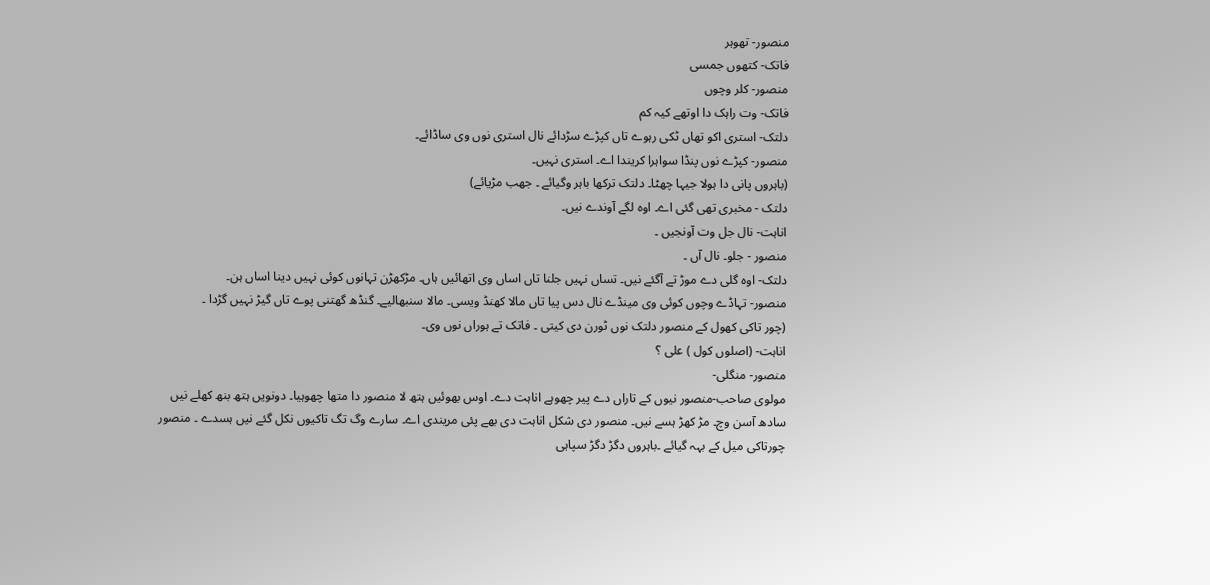منصور- تھوہر
فاتک- کتھوں جمسی
منصور- کلر وچوں
فاتک- وت راہک دا اوتھے کیہ کم
دلتک- استری اکو تھاں ٹکی رہوے تاں کپڑے سڑدائے نال استری نوں وی ساڈائے۔
منصور- کپڑے نوں پنڈا سواہرا کریندا اے۔ استری نہیں۔
(باہروں پانی دا ہولا جیہا چھٹا۔ دلتک ترکھا باہر وگیائے ۔ جھب مڑیائے)
دلتک - مخبری تھی گئی اے۔ اوہ لگے آوندے نیں۔
اناہت- نال جل وت آونجیں ۔
منصور - جلو۔ نال آں ۔
دلتک- اوہ گلی دے موڑ تے آگئے نیں۔ تساں نہیں جلنا تاں اساں وی اتھائیں ہاں۔ مڑکھڑن تہانوں کوئی نہیں دینا اساں ہن۔
منصور- تہاڈے وچوں کوئی وی مینڈے نال دس پیا تاں مالا کھنڈ ویسی۔ مالا سنبھالیے۔ گنڈھ گھتنی پوے تاں گیڑ نہیں گڑدا ۔
(چور تاکی کھول کے منصور دلتک نوں ٹورن دی کیتی ۔ فاتک تے ہوراں نوں وی۔
اناہت- (اصلوں کول ) علی ؟
منصور- منگلی-
مولوی صاحب-منصور نیوں کے تاراں دے پیر چھوہے اناہت دے۔ اوس بھوئیں ہتھ لا منصور دا متھا چھوہیا۔ دونویں ہتھ بنھ کھلے نیں سادھ آسن وچ۔ مڑ کھڑ ہسے نیں۔ منصور دی شکل اناہت دی بھے پئی مریندی اے۔ سارے وگ تگ تاکیوں نکل گئے نیں ہسدے ۔ منصور چورتاکی میل کے بہہ گیائے ۔باہروں دگڑ دگڑ سپاہی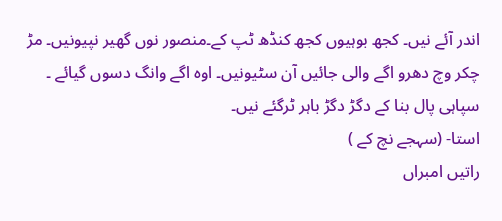اندر آئے نیں۔ کجھ بوہیوں کجھ کنڈھ ٹپ کے۔منصور نوں گھیر نپیونیں۔ مڑ چکر وچ دھرو اگے والی جائیں آن سٹیونیں۔ اوہ اگے وانگ دسوں گیائے ۔ سپاہی پال بنا کے دگڑ دگڑ باہر ٹرگئے نیں۔
استا- (سہجے نچ کے )
راتیں امبراں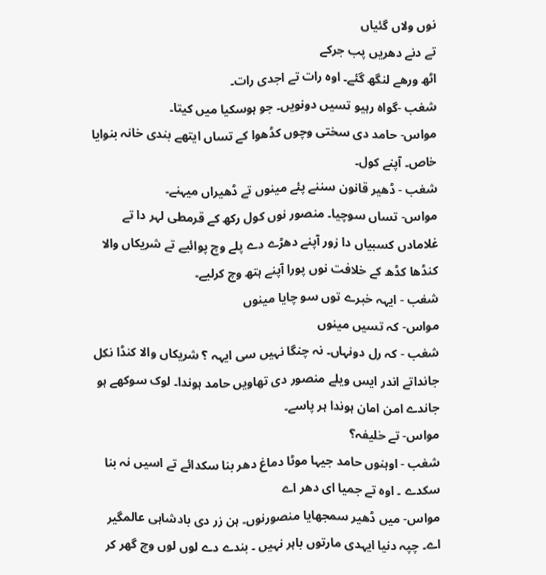نوں ولاں گئیاں
تے دنے دھریں پب جرکے
اٹھ ورھے لنگھ گئے۔ اوہ رات تے اجدی رات۔
شغب -گواہ رہیو تسیں دونویں۔ جو ہوسکیا میں کیتا۔
مواس- حامد دی سختی وچوں کڈھوا کے تساں ایتھے بندی خانہ بنوایا خاص۔ آپنے کول۔
شغب - ڈھیر قانون سننے پئے مینوں تے ڈھیراں میہنے۔
مواس- تساں سوچیا۔ منصور نوں کول رکھ کے قرمطی لہر دا تے غلامادں کسبیاں دا زور آپنے دھڑے دے پلے وچ پوائیے تے شریکاں والا کنڈھا کڈھ کے خلافت نوں پورا آپنے ہتھ وچ کرلیے۔
شغب - ایہہ خبرے توں سو چایا مینوں
مواس- کہ تسیں مینوں
شغب - کہ رل دونہاں۔ نہ چنگا نہیں سی ایہہ ؟ شریکاں والا کنڈا نکل جانداتے اندر ایس ویلے منصور دی تھاویں حامد ہوندا۔ لوک سوکھے ہو جاندے امن امان ہوندا ہر پاسے۔
مواس- تے خلیفہ؟
شغب - اوہنوں حامد جیہا موٹا دماغ دھر بنا سکدائے تے اسیں نہ بنا سکدے ۔ اوہ تے جمیا ای دھر اے
مواس- میں ڈھیر سمجھایا منصورنوں۔ ہن زر دی بادشاہی عالمگیر اے۔ چپہ دنیا ایہدی مارتوں باہر نہیں ۔ بندے دے لوں لوں وچ گھر کر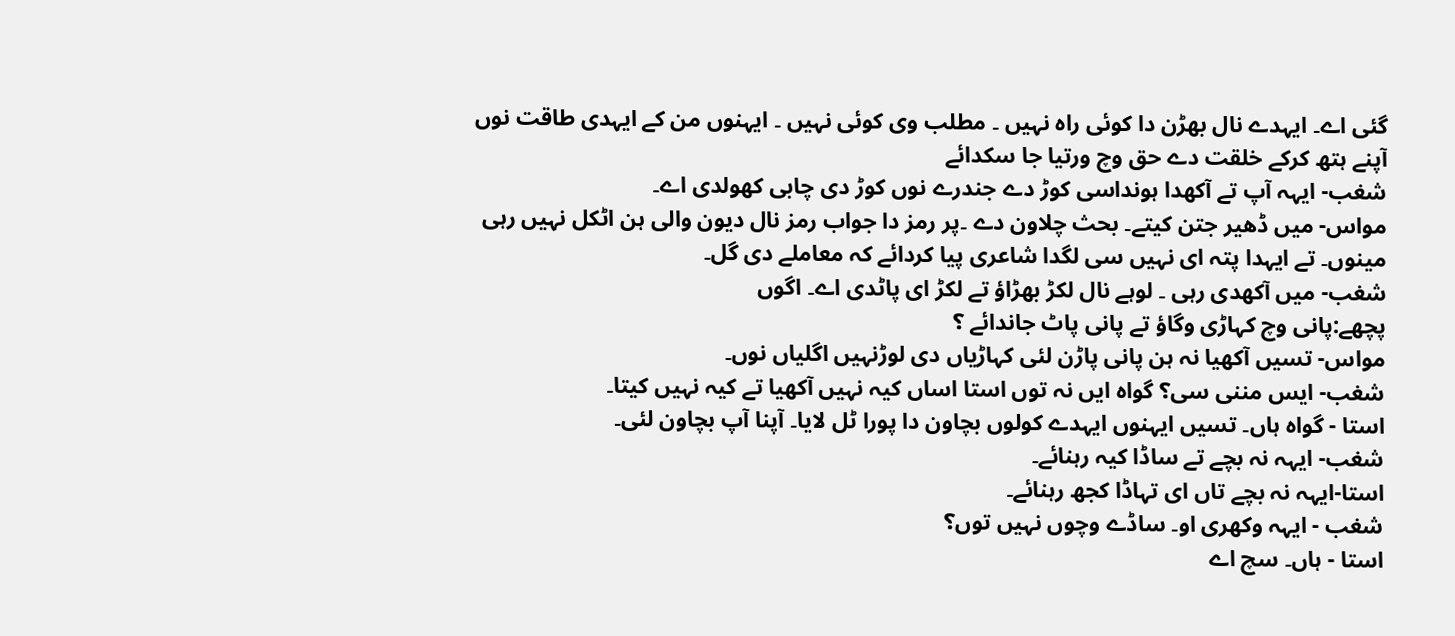گئی اے۔ ایہدے نال بھڑن دا کوئی راہ نہیں ۔ مطلب وی کوئی نہیں ۔ ایہنوں من کے ایہدی طاقت نوں آپنے ہتھ کرکے خلقت دے حق وچ ورتیا جا سکدائے
شغب- ایہہ آپ تے آکھدا ہونداسی کوڑ دے جندرے نوں کوڑ دی چابی کھولدی اے۔
مواس- میں ڈھیر جتن کیتے۔ بحث چلاون دے ۔پر رمز دا جواب رمز نال دیون والی ہن اٹکل نہیں رہی مینوں۔ تے ایہدا پتہ ای نہیں سی لگدا شاعری پیا کردائے کہ معاملے دی گل۔
شغب- میں آکھدی رہی ۔ لوہے نال لکڑ بھڑاؤ تے لکڑ ای پاٹدی اے۔ اگوں
پچھے:پانی وچ کہاڑی وگاؤ تے پانی پاٹ جاندائے ؟
مواس- تسیں آکھیا نہ ہن پانی پاڑن لئی کہاڑیاں دی لوڑنہیں اگلیاں نوں۔
شغب- ایس مننی سی؟ گواہ ایں نہ توں استا اساں کیہ نہیں آکھیا تے کیہ نہیں کیتا۔
استا - گواہ ہاں۔ تسیں ایہنوں ایہدے کولوں بچاون دا پورا ٹل لایا۔ آپنا آپ بچاون لئی۔
شغب- ایہہ نہ بچے تے ساڈا کیہ رہنائے۔
استا-ایہہ نہ بچے تاں ای تہاڈا کجھ رہنائے۔
شغب - ایہہ وکھری او۔ ساڈے وچوں نہیں توں؟
استا - ہاں۔ سچ اے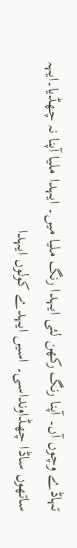تہاڈے وچوں آں۔ آپنا رنگ رکھن لئی ایہدا رنگ ملیا میں۔ ایہدا ملیا آپنا نہ چھڈیا۔ایہہ ساتھوں ساڈا چھڈاونداسی۔ اسیں ایہدے کولوں ایہدا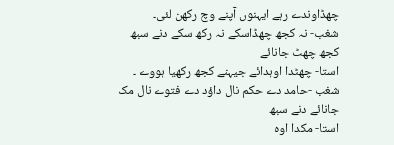چھڈاوندے رہے ایہنوں آپنے وچ رکھن لئی۔
شغب- نہ کجھ چھڈاسکے نہ رکھ سکے دنے سبھ کجھ چھٹ جانائے
استا- چھٹدا اوہدائے جیہنے کجھ رکھیا ہووے ۔
شغب -حامد دے حکم نال داؤد دے فتوے نال مک جانائے دنے سبھ
استا- مکدا اوہ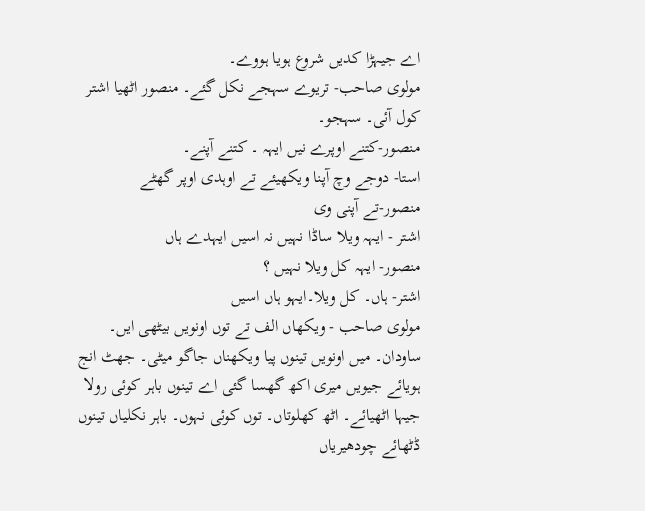اے جیہڑا کدیں شروع ہویا ہووے۔
مولوی صاحب- تریوے سہجے نکل گئے۔ منصور اٹھیا اشتر کول آئی۔ سہجو۔
منصور-کتنے اوپرے نیں ایہہ ۔ کتنے آپنے۔
استا- دوجے وچ آپنا ویکھیئے تے اوہدی اوپر گھٹے
منصور-تے آپنی وی
اشتر - ایہہ ویلا ساڈا نہیں نہ اسیں ایہدے ہاں
منصور- ایہہ کل ویلا نہیں ؟
اشتر- ہاں۔ کل ویلا۔ایہو ہاں اسیں
مولوی صاحب - ویکھاں الف تے توں اونویں بیٹھی ایں۔ ساودان۔ میں اونویں تینوں پیا ویکھناں جاگو میٹی۔ جھٹ انج ہویائے جیویں میری اکھ گھسا گئی اے تینوں باہر کوئی رولا جیہا اٹھیائے۔ اٹھ کھلوتاں۔ توں کوئی نہوں۔ باہر نکلیاں تینوں ڈٹھائے چودھیریاں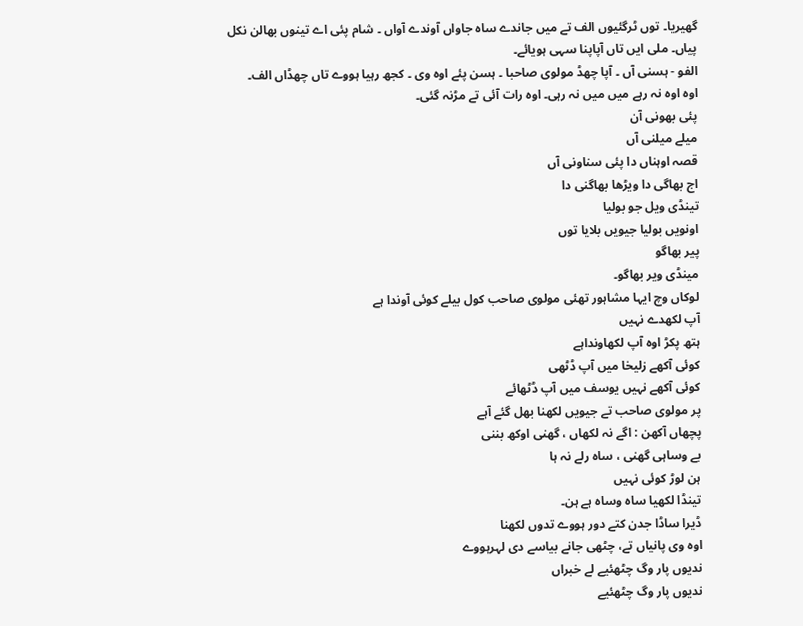گھیریا۔ توں ٹرگئیوں الف تے میں جاندے ساہ جاواں آوندے آواں ۔ شام پئی اے تینوں بھالن نکل پیاں۔ ملی ایں تاں آپاپنا سہی ہویائے۔
الفو - ہسنی آں ۔ آپا چھڈ مولوی صاحبا ۔ ہسن پئے اوہ وی ۔ کجھ رہیا ہووے تاں چھڈاں الف۔
اوہ اوہ نہ رہے میں میں نہ رہی۔ اوہ رات آئی تے مڑنہ گئی۔
پئی بھونی آن
میلے میلنی آں
قصہ اوہناں دا پئی سناونی آں
اج بھاگی دا ویڑھا بھاگنی دا
تینڈی ویل جو بولیا
اونویں بولیا جیویں بلایا توں
پیر بھاگو
مینڈی ویر بھاگو۔
لوکاں وچ ایہا مشاہور تھئی مولوی صاحب کول بیلے کوئی آوندا ہے
آپ لکھدے نہیں
ہتھ پکڑ اوہ آپ لکھاونداہے
کوئی آکھے زلیخا میں آپ ڈٹھی
کوئی آکھے نہیں یوسف میں آپ ڈٹھائے
پر مولوی صاحب تے جیویں لکھنا بھل گئے آہے
پچھاں آکھن : اگے نہ لکھاں ، گھنی اوکھ بننی
بے وساہی گھنی ، ساہ رلے نہ ہا
ہن لوڑ کوئی نہیں
تینڈا لکھیا ساہ وساہ ہے ہن۔
ڈیرا ساڈا جدن کتے دور ہووے تدوں لکھنا
اوہ وی پانیاں تے، چٹھی جانے بیاسے دی لہرہووے
ندیوں پار وگ چٹھئیے لے خبراں
ندیوں پار وگ چٹھئیے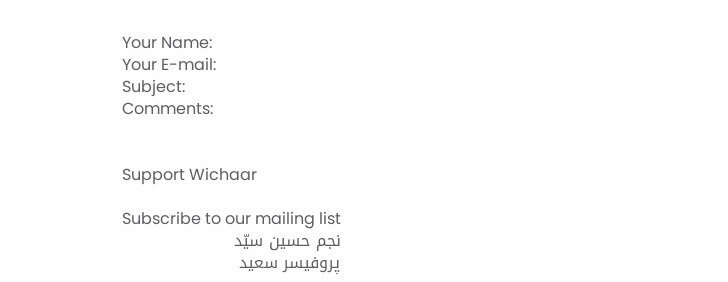Your Name:
Your E-mail:
Subject:
Comments:


Support Wichaar

Subscribe to our mailing list
نجم حسین سیّد
پروفیسر سعید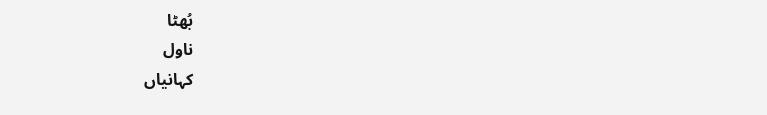بُھٹا
ناول
کہانیاں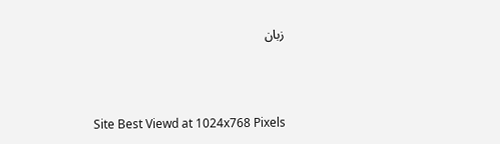زبان



Site Best Viewd at 1024x768 Pixels